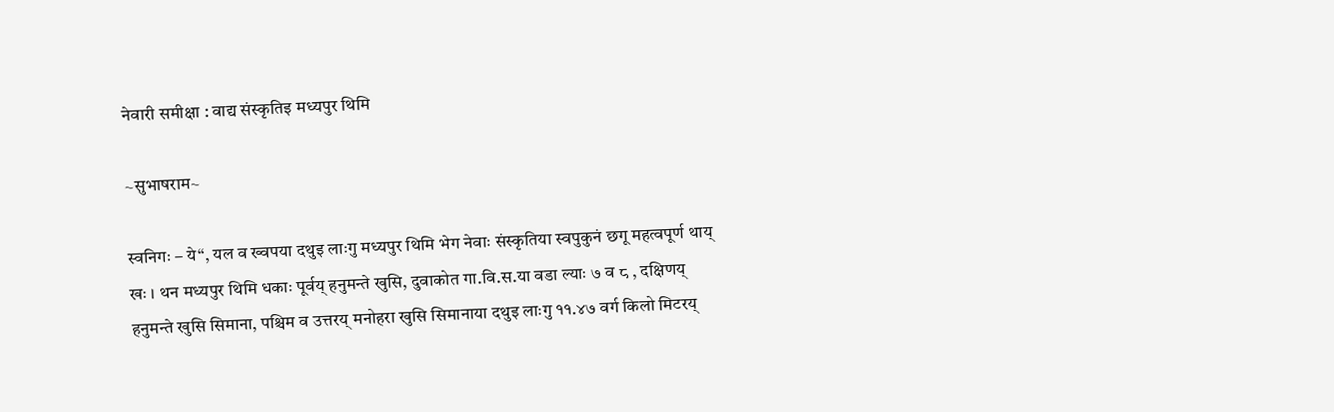नेवारी समीक्षा : वाद्य संस्कृतिइ मध्यपुर थिमि

~सुभाषराम~

स्वनिगः – ये“, यल व ख्वपया दथुइ लाःगु मध्यपुर थिमि भेग नेवाः संस्कृतिया स्वपुकुनं छगू महत्वपूर्ण थाय् खः । थन मध्यपुर थिमि धकाः पूर्वय् हनुमन्ते खुसि, दुवाकोत गा.वि.स.या वडा ल्याः ७ व ८ , दक्षिणय् हनुमन्ते खुसि सिमाना, पश्चिम व उत्तरय् मनोहरा खुसि सिमानाया दथुइ लाःगु ११.४७ वर्ग किलो मिटरय्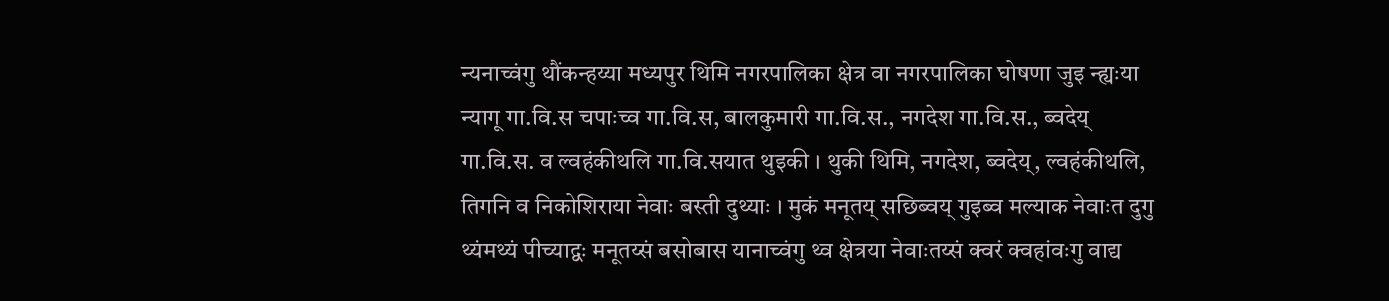न्यनाच्वंगु थौंकन्हय्या मध्यपुर थिमि नगरपालिका क्षेत्र वा नगरपालिका घोषणा जुइ न्ह्यःया न्यागू गा.वि.स चपाःच्व गा.वि.स, बालकुमारी गा.वि.स., नगदेश गा.वि.स., ब्वदेय् गा.वि.स. व ल्वहंकीथलि गा.वि.सयात थुइकी । थुकी थिमि, नगदेश, ब्वदेय्, ल्वहंकीथलि, तिगनि व निकोशिराया नेवाः बस्ती दुथ्याः । मुकं मनूतय् सछिब्वय् गुइब्व मल्याक नेवाःत दुगु थ्यंमथ्यं पीच्याद्वः मनूतय्सं बसोबास यानाच्वंगु थ्व क्षेत्रया नेवाःतय्सं क्वरं क्वहांवःगु वाद्य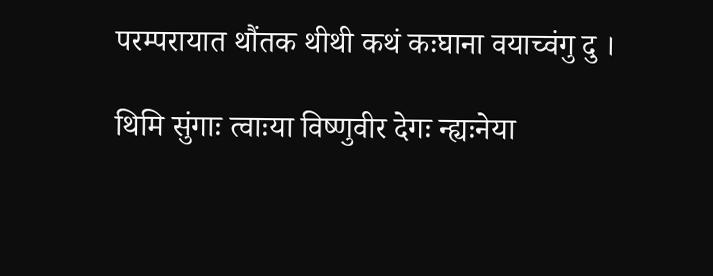परम्परायात थौंतक थीथी कथं कःघाना वयाच्वंगु दु ।

थिमि सुंगाः त्वाःया विष्णुवीर देगः न्ह्यःनेया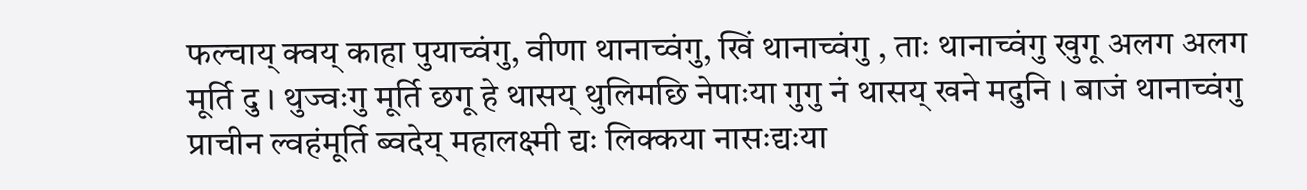फल्चाय् क्वय् काहा पुयाच्वंगु, वीणा थानाच्वंगु, खिं थानाच्वंगु , ताः थानाच्वंगु खुगू अलग अलग मूर्ति दु । थुज्वःगु मूर्ति छगू हे थासय् थुलिमछि नेपाःया गुगु नं थासय् खने मदुनि । बाजं थानाच्वंगु प्राचीन ल्वहंमूर्ति ब्वदेय् महालक्ष्मी द्यः लिक्कया नासःद्यःया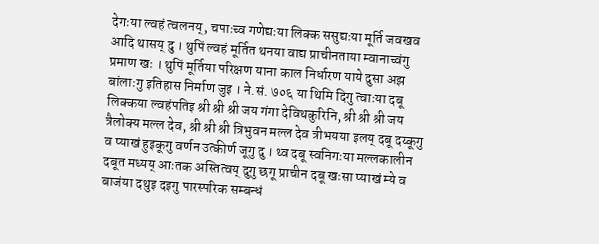देगःया ल्वहं त्वलनय्, चपाःच्व गणेद्यःया लिक्क ससुद्यःया मूर्ति जवखव आदि थासय् दु । थुपिं ल्वहं मूर्तित थनया वाद्य प्राचीनताया म्वानाच्वंगु प्रमाण खः । थुपिं मूर्तिया परिक्षण याना काल निर्धारण याये दुसा अझ बांलाःगु इतिहास निर्माण जुइ । ने.सं. ७०६ या थिमि दिगु त्वाःया दबू लिक्कया ल्वहंपतिइ श्री श्री श्री जय गंगा देविथकुरिनि, श्री श्री श्री जय त्रैलोक्य मल्ल देव, श्री श्री श्री त्रिभुवन मल्ल देव त्रीभयया इलय् दबू दय्कूगु व प्याखं हुइकूगु वर्णन उत्कीर्ण जूगु दु । थ्व दबू स्वनिगःया मल्लकालीन दबूत मध्यय् आःतक अस्तित्वय् दुगु छगू प्राचीन दबू खःसा प्याखं म्ये व बाजंया दथुइ दइगु पारस्परिक सम्बन्धं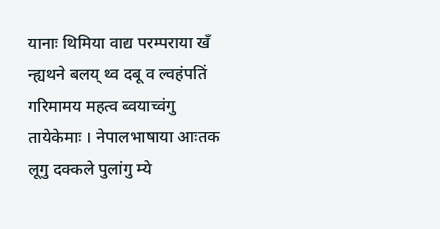यानाः थिमिया वाद्य परम्पराया खँ न्ह्यथने बलय् थ्व दबू व ल्वहंपतिं गरिमामय महत्व ब्वयाच्वंगु तायेकेमाः । नेपालभाषाया आःतक लूगु दक्कले पुलांगु म्ये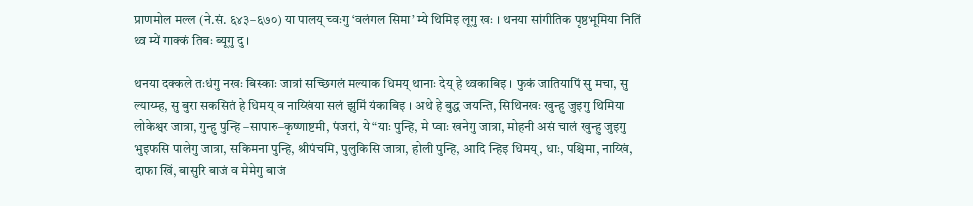प्राणमोल मल्ल (ने.सं. ६४३–६७०) या पालय् च्वःगु ‘वलंगल सिमा’ म्ये थिमिइ लूगु खः । थनया सांगीतिक पृष्ठभूमिया नितिं थ्व म्यें गाक्कं तिबः ब्यूगु दु ।

थनया दक्कले तःधंगु नखः बिस्काः जात्रां सच्छिगलं मल्याक धिमय् थानाः देय् हे थ्वकाबिइ । फुकं जातियापिं सु मचा, सु ल्याय्म्ह, सु बुरा सकसितं हे धिमय् व नाय्खिंया सलं झुमिं यंकाबिइ । अथे हे बुद्ध जयन्ति, सिथिनखः खुन्हु जुइगु थिमिया लोकेश्वर जात्रा, गुन्हु पुन्हि –सापारु–कृष्णाष्टमी, पंजरां, ये“याः पुन्हि, मे प्वाः खनेगु जात्रा, मोहनी असं चालं खुन्हु जुइगु भुइफसि पालेगु जात्रा, सकिमना पुन्हि, श्रीपंचमि, पुलुकिसि जात्रा, होली पुन्हि, आदि न्हिइ धिमय्, धाः, पश्चिमा, नाय्खिं, दाफा खिं, बासुरि बाजं व मेमेगु बाजं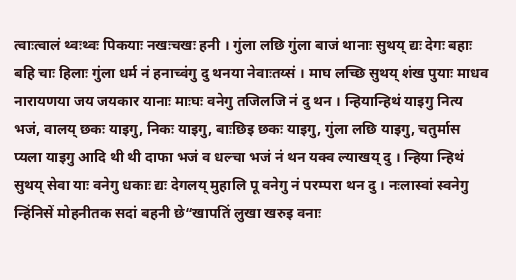त्वाःत्वालं थ्वःथ्वः पिकयाः नखःचखः हनी । गुंला लछि गुंला बाजं थानाः सुथय् द्यः देगः बहाः बहि चाः हिलाः गुंला धर्म नं हनाच्वंगु दु थनया नेवाःतय्सं । माघ लच्छि सुथय् शंख पुयाः माधव नारायणया जय जयकार यानाः माःघः वनेगु तजिलजि नं दु थन । न्हियान्हिथं याइगु नित्य भजं, वालय् छकः याइगु, निकः याइगु, बाःछिइ छकः याइगु, गुंला लछि याइगु, चतुर्मास प्यला याइगु आदि थी थी दाफा भजं व धल्चा भजं नं थन यक्व ल्याखय् दु । न्हिया न्हिथं सुथय् सेवा याः वनेगु धकाः द्यः देगलय् मुहालि पू वनेगु नं परम्परा थन दु । नःलास्वां स्वनेगु न्हिंनिसें मोहनीतक सदां बहनी छे“खापतिं लुखा खरुइ वनाः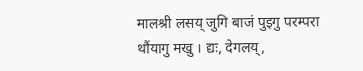मालश्री लसय् जुगि बाजं पुइगु परम्परा थौंयागु मखु । द्यः, देगलय्,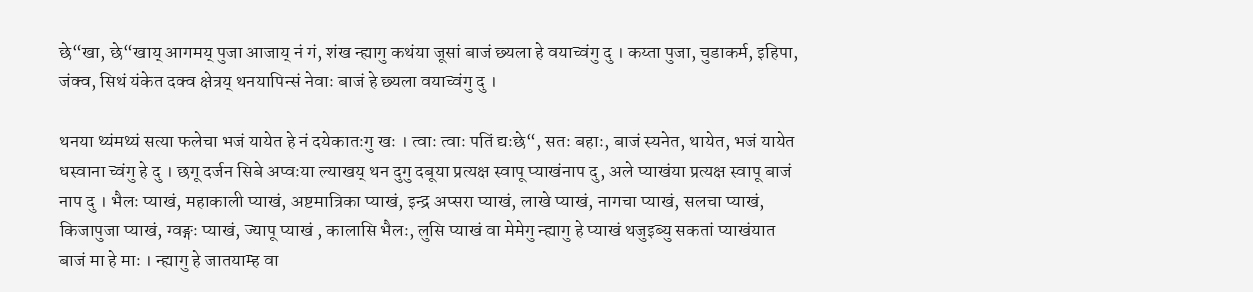छे“खा, छे“खाय् आगमय् पुजा आजाय् नं गं, शंख न्ह्यागु कथंया जूसां बाजं छ्यला हे वयाच्वंगु दु । कय्ता पुजा, चुडाकर्म, इहिपा, जंक्व, सिथं यंकेत दक्व क्षेत्रय् थनयापिन्सं नेवाः बाजं हे छ्यला वयाच्वंगु दु ।

थनया थ्यंमथ्यं सत्या फलेचा भजं यायेत हे नं दयेकातःगु खः । त्वाः त्वाः पतिं द्यःछे“, सतः बहाः, बाजं स्यनेत, थायेत, भजं यायेत धस्वाना च्वंगु हे दु । छगू दर्जन सिबे अप्वःया ल्याखय् थन दुगु दबूया प्रत्यक्ष स्वापू प्याखंनाप दु, अले प्याखंया प्रत्यक्ष स्वापू बाजं नाप दु । भैलः प्याखं, महाकाली प्याखं, अष्टमात्रिका प्याखं, इन्द्र अप्सरा प्याखं, लाखे प्याखं, नागचा प्याखं, सलचा प्याखं, किजापुजा प्याखं, ग्वङ्गः प्याखं, ज्यापू प्याखं , कालासि भैलः, लुसि प्याखं वा मेमेगु न्ह्यागु हे प्याखं थजुइब्यु सकतां प्याखंयात बाजं मा हे माः । न्ह्यागु हे जातयाम्ह वा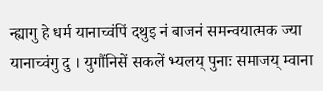न्ह्यागु हे धर्म यानाच्वंपिं दथुइ नं बाजनं समन्वयात्मक ज्या यानाच्वंगु दु । युगौंनिसें सकलें भ्यलय् पुनाः समाजय् म्वाना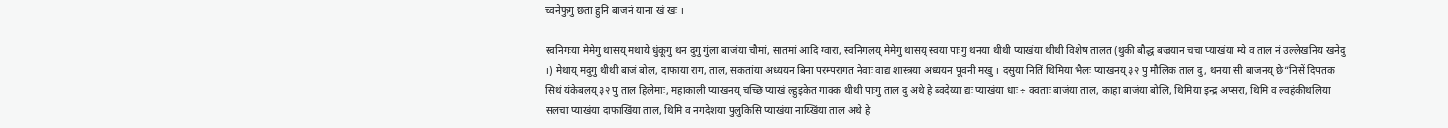च्वनेफुगु छता हुनि बाजनं याना खं खः ।

स्वनिगःया मेमेगु थासय् मथाये धुंकूगु थन दुगु गुंला बाजंया चौमां, सातमां आदि ग्वारा, स्वनिगलय् मेमेगु थासय् स्वया पाःगु थनया थीथी प्याखंया थीथी विशेष तालत (थुकी बौद्ध बज्रयान चचा प्याखंया म्ये व ताल नं उल्लेखनिय खनेदु ।) मेथाय् मदुगु थीथी बाजं बोल, दाफाया राग, ताल, सकतांया अध्ययन बिना परम्परागत नेवाः वाद्य शास्त्रया अध्ययन पूवनी मखु । दसुया नितिं थिमिया भैलः प्याखनय् ३२ पु मौलिक ताल दु, थनया सी बाजनय् छे“निसें दिपतक सिथं यंकेबलय् ३२ पु ताल हिलेमाः, महाकाली प्याखनय् चच्छि प्याखं ल्हुइकेत गाक्क थीथी पाःगु ताल दु अथे हे ब्वदेय्या द्यः प्याखंया धाः ÷ क्वताः बाजंया ताल, काहा बाजंया बोलि, थिमिया इन्द्र अप्सरा, थिमि व ल्वहंकीथलिया सलचा प्याखंया दाफाखिंया ताल, थिमि व नगदेशया पुलुकिसि प्याखंया नाय्खिंया ताल अथे हे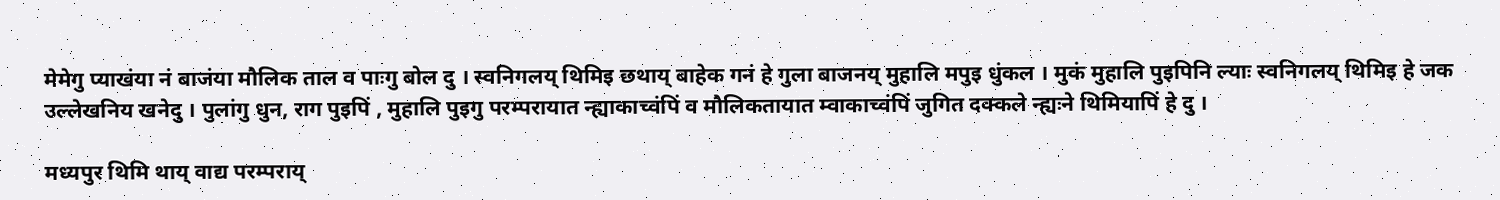मेमेगु प्याखंया नं बाजंया मौलिक ताल व पाःगु बोल दु । स्वनिगलय् थिमिइ छथाय् बाहेक गनं हे गुला बाजनय् मुहालि मपुइ धुंकल । मुकं मुहालि पुइपिनि ल्याः स्वनिगलय् थिमिइ हे जक उल्लेखनिय खनेदु । पुलांगु धुन, राग पुइपिं , मुहालि पुइगु परम्परायात न्ह्याकाच्वंपिं व मौलिकतायात म्वाकाच्वंपिं जुगित दक्कले न्ह्यःने थिमियापिं हे दु ।

मध्यपुर थिमि थाय् वाद्य परम्पराय्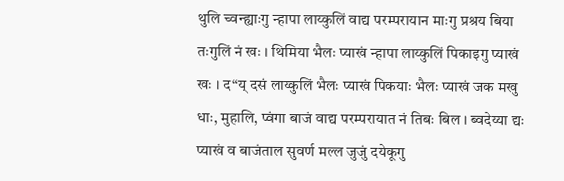थुलि च्वन्ह्याःगु न्हापा लाय्कुलिं वाद्य परम्परायान माःगु प्रश्रय बिया तःगुलिं नं खः । थिमिया भैलः प्याखं न्हापा लाय्कुलिं पिकाइगु प्याखं खः । द“य् दसं लाय्कुलिं भैलः प्याखं पिकयाः भैलः प्याखं जक मखु धाः, मुहालि, प्वंगा बाजं वाद्य परम्परायात नं तिबः बिल । ब्वदेय्या द्यः प्याखं व बाजंताल सुवर्ण मल्ल जुजुं दयेकूगु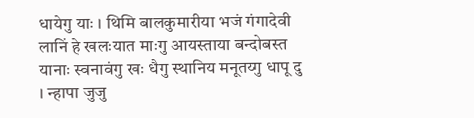धायेगु याः । थिमि बालकुमारीया भजं गंगादेवी लानिं हे खलःयात माःगु आयस्ताया बन्दोबस्त यानाः स्वनावंगु खः धैगु स्थानिय मनूतय्गु धापू दु । न्हापा जुजु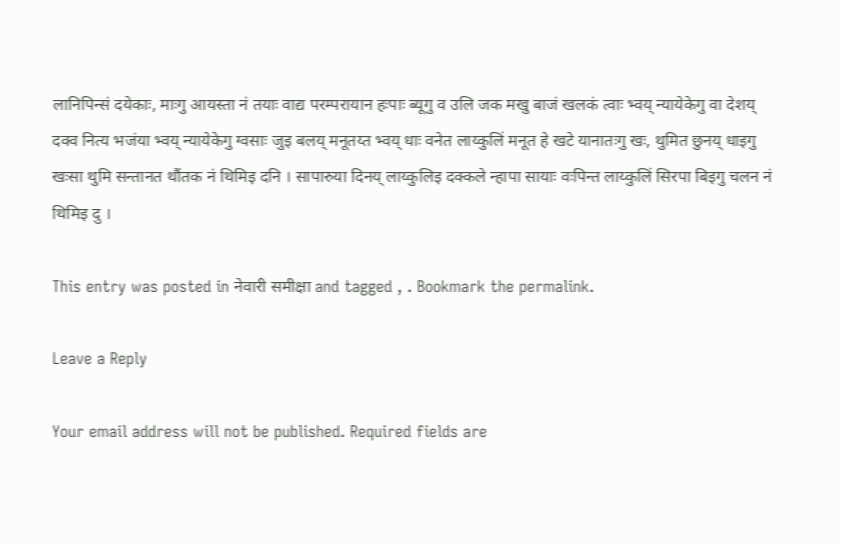लानिपिन्सं दयेकाः, माःगु आयस्ता नं तयाः वाद्य परम्परायान हःपाः ब्यूगु व उलि जक मखु बाजं खलकं त्वाः भ्वय् न्यायेकेगु वा देशय् दक्व नित्य भजंया भ्वय् न्यायेकेगु ग्वसाः जुइ बलय् मनूतय्त भ्वय् धाः वनेत लाय्कुलिं मनूत हे खटे यानातःगु खः, थुमित छुनय् धाइगु खःसा थुमि सन्तानत थौंतक नं थिमिइ दनि । सापारुया दिनय् लाय्कुलिइ दक्कले न्हापा सायाः वःपिन्त लाय्कुलिं सिरपा बिइगु चलन नं थिमिइ दु ।

This entry was posted in नेवारी समीक्षा and tagged , . Bookmark the permalink.

Leave a Reply

Your email address will not be published. Required fields are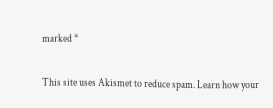marked *

This site uses Akismet to reduce spam. Learn how your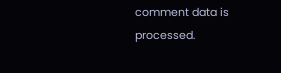comment data is processed.